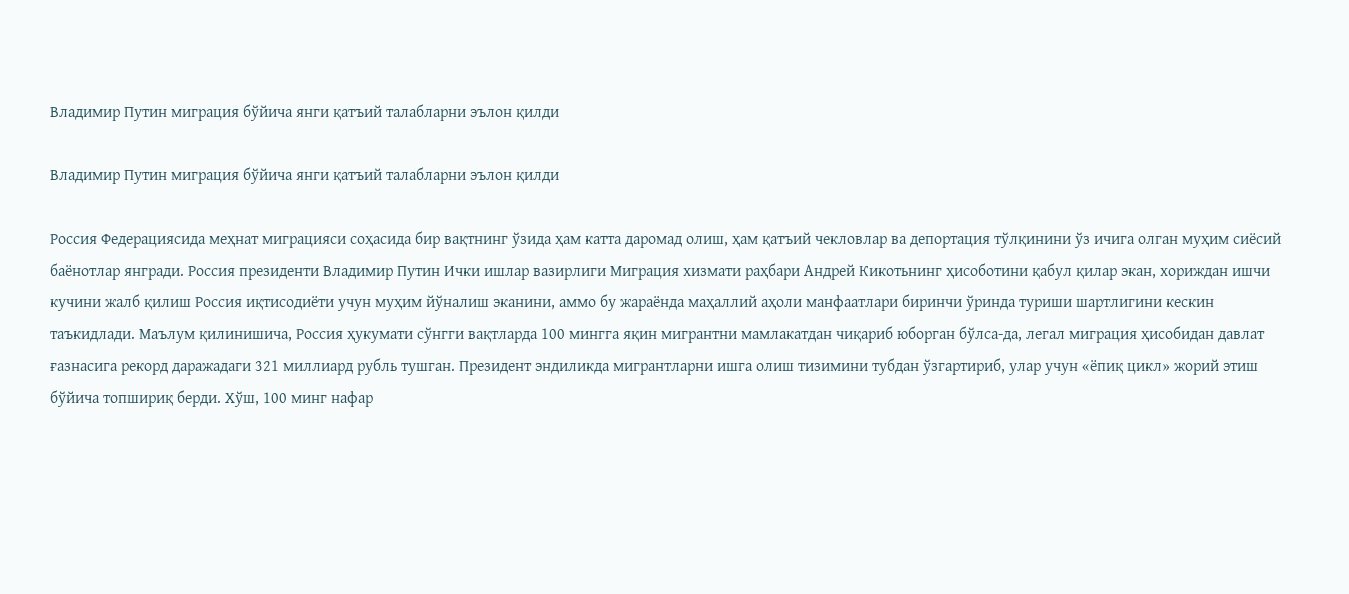Владимир Путин миграция бўйича янги қатъий талабларни эълон қилди

Владимир Путин миграция бўйича янги қатъий талабларни эълон қилди

Россия Федерациясида меҳнат миграцияси соҳасида бир вақтнинг ўзида ҳам катта даромад олиш, ҳам қатъий чекловлар ва депортация тўлқинини ўз ичига олган муҳим сиёсий баёнотлар янгради. Россия президенти Владимир Путин Ички ишлар вазирлиги Миграция хизмати раҳбари Андрей Кикотьнинг ҳисоботини қабул қилар экан, хориждан ишчи кучини жалб қилиш Россия иқтисодиёти учун муҳим йўналиш эканини, аммо бу жараёнда маҳаллий аҳоли манфаатлари биринчи ўринда туриши шартлигини кескин таъкидлади. Маълум қилинишича, Россия ҳукумати сўнгги вақтларда 100 мингга яқин мигрантни мамлакатдан чиқариб юборган бўлса-да, легал миграция ҳисобидан давлат ғазнасига рекорд даражадаги 321 миллиард рубль тушган. Президент эндиликда мигрантларни ишга олиш тизимини тубдан ўзгартириб, улар учун «ёпиқ цикл» жорий этиш бўйича топшириқ берди. Хўш, 100 минг нафар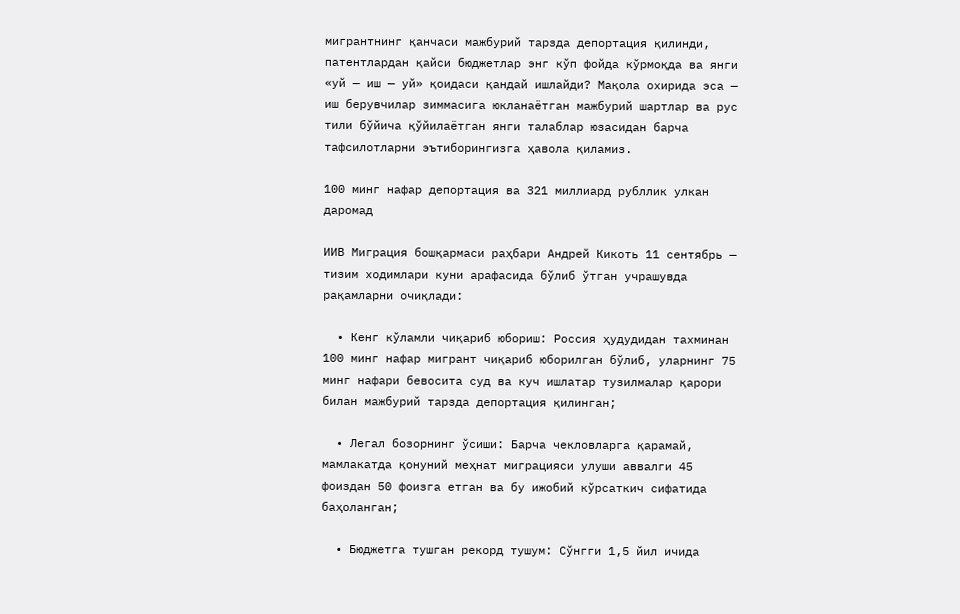мигрантнинг қанчаси мажбурий тарзда депортация қилинди, патентлардан қайси бюджетлар энг кўп фойда кўрмоқда ва янги «уй — иш — уй» қоидаси қандай ишлайди? Мақола охирида эса — иш берувчилар зиммасига юкланаётган мажбурий шартлар ва рус тили бўйича қўйилаётган янги талаблар юзасидан барча тафсилотларни эътиборингизга ҳавола қиламиз.

100 минг нафар депортация ва 321 миллиард рубллик улкан даромад

ИИВ Миграция бошқармаси раҳбари Андрей Кикоть 11 сентябрь — тизим ходимлари куни арафасида бўлиб ўтган учрашувда рақамларни очиқлади:

  • Кенг кўламли чиқариб юбориш: Россия ҳудудидан тахминан 100 минг нафар мигрант чиқариб юборилган бўлиб, уларнинг 75 минг нафари бевосита суд ва куч ишлатар тузилмалар қарори билан мажбурий тарзда депортация қилинган;

  • Легал бозорнинг ўсиши: Барча чекловларга қарамай, мамлакатда қонуний меҳнат миграцияси улуши аввалги 45 фоиздан 50 фоизга етган ва бу ижобий кўрсаткич сифатида баҳоланган;

  • Бюджетга тушган рекорд тушум: Сўнгги 1,5 йил ичида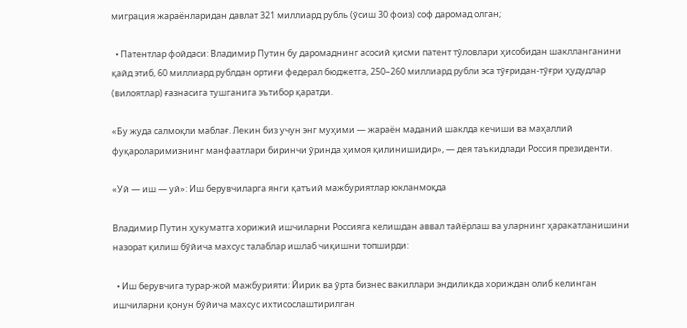миграция жараёнларидан давлат 321 миллиард рубль (ўсиш 30 фоиз) соф даромад олган;

  • Патентлар фойдаси: Владимир Путин бу даромаднинг асосий қисми патент тўловлари ҳисобидан шаклланганини қайд этиб, 60 миллиард рублдан ортиғи федерал бюджетга, 250–260 миллиард рубли эса тўғридан-тўғри ҳудудлар (вилоятлар) ғазнасига тушганига эътибор қаратди.

«Бу жуда салмоқли маблағ. Лекин биз учун энг муҳими — жараён маданий шаклда кечиши ва маҳаллий фуқароларимизнинг манфаатлари биринчи ўринда ҳимоя қилинишидир», — дея таъкидлади Россия президенти.

«Уй — иш — уй»: Иш берувчиларга янги қатъий мажбуриятлар юкланмоқда

Владимир Путин ҳукуматга хорижий ишчиларни Россияга келишдан аввал тайёрлаш ва уларнинг ҳаракатланишини назорат қилиш бўйича махсус талаблар ишлаб чиқишни топширди:

  • Иш берувчига турар-жой мажбурияти: Йирик ва ўрта бизнес вакиллари эндиликда хориждан олиб келинган ишчиларни қонун бўйича махсус ихтисослаштирилган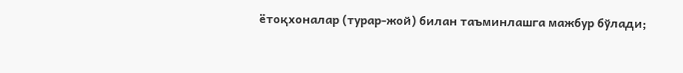ётоқхоналар (турар-жой) билан таъминлашга мажбур бўлади;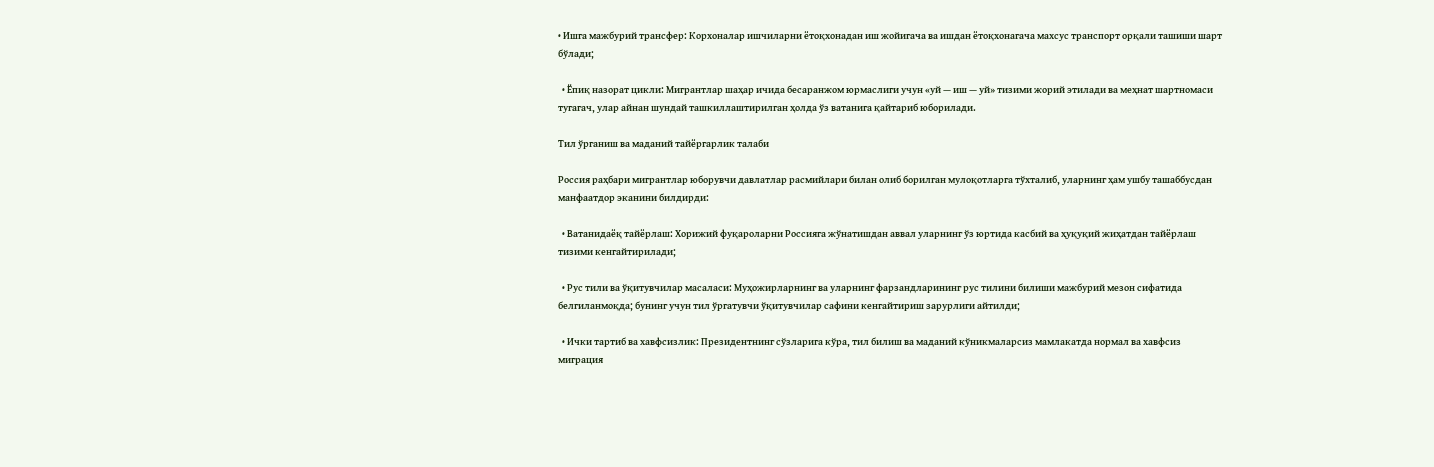• Ишга мажбурий трансфер: Корхоналар ишчиларни ётоқхонадан иш жойигача ва ишдан ётоқхонагача махсус транспорт орқали ташиши шарт бўлади;

  • Ёпиқ назорат цикли: Мигрантлар шаҳар ичида бесаранжом юрмаслиги учун «уй — иш — уй» тизими жорий этилади ва меҳнат шартномаси тугагач, улар айнан шундай ташкиллаштирилган ҳолда ўз ватанига қайтариб юборилади.

Тил ўрганиш ва маданий тайёргарлик талаби

Россия раҳбари мигрантлар юборувчи давлатлар расмийлари билан олиб борилган мулоқотларга тўхталиб, уларнинг ҳам ушбу ташаббусдан манфаатдор эканини билдирди:

  • Ватанидаёқ тайёрлаш: Хорижий фуқароларни Россияга жўнатишдан аввал уларнинг ўз юртида касбий ва ҳуқуқий жиҳатдан тайёрлаш тизими кенгайтирилади;

  • Рус тили ва ўқитувчилар масаласи: Муҳожирларнинг ва уларнинг фарзандларининг рус тилини билиши мажбурий мезон сифатида белгиланмоқда; бунинг учун тил ўргатувчи ўқитувчилар сафини кенгайтириш зарурлиги айтилди;

  • Ички тартиб ва хавфсизлик: Президентнинг сўзларига кўра, тил билиш ва маданий кўникмаларсиз мамлакатда нормал ва хавфсиз миграция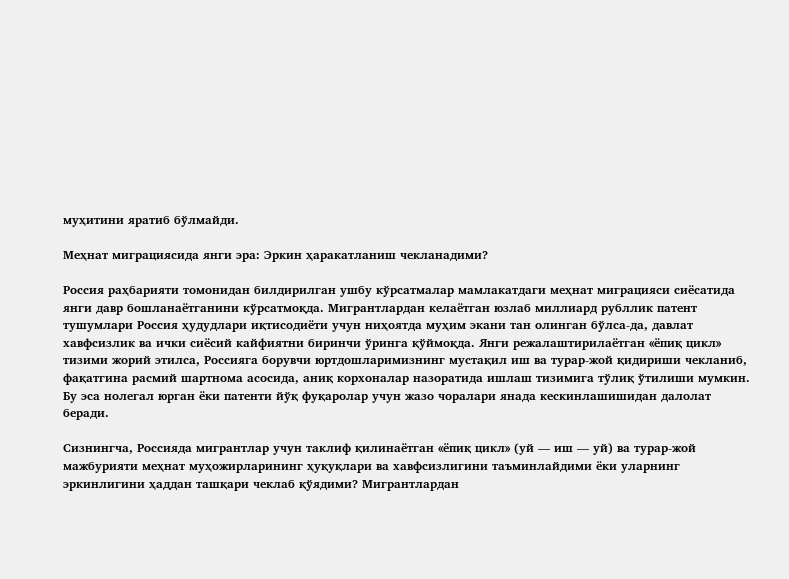муҳитини яратиб бўлмайди.

Меҳнат миграциясида янги эра: Эркин ҳаракатланиш чекланадими?

Россия раҳбарияти томонидан билдирилган ушбу кўрсатмалар мамлакатдаги меҳнат миграцияси сиёсатида янги давр бошланаётганини кўрсатмоқда. Мигрантлардан келаётган юзлаб миллиард рубллик патент тушумлари Россия ҳудудлари иқтисодиёти учун ниҳоятда муҳим экани тан олинган бўлса-да, давлат хавфсизлик ва ички сиёсий кайфиятни биринчи ўринга қўймоқда. Янги режалаштирилаётган «ёпиқ цикл» тизими жорий этилса, Россияга борувчи юртдошларимизнинг мустақил иш ва турар-жой қидириши чекланиб, фақатгина расмий шартнома асосида, аниқ корхоналар назоратида ишлаш тизимига тўлиқ ўтилиши мумкин. Бу эса нолегал юрган ёки патенти йўқ фуқаролар учун жазо чоралари янада кескинлашишидан далолат беради.

Сизнингча, Россияда мигрантлар учун таклиф қилинаётган «ёпиқ цикл» (уй — иш — уй) ва турар-жой мажбурияти меҳнат муҳожирларининг ҳуқуқлари ва хавфсизлигини таъминлайдими ёки уларнинг эркинлигини ҳаддан ташқари чеклаб қўядими? Мигрантлардан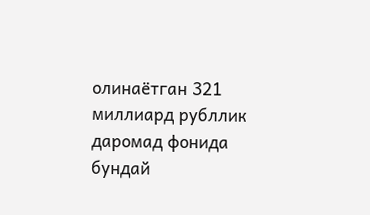олинаётган 321 миллиард рубллик даромад фонида бундай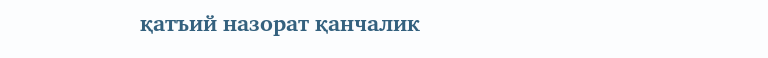қатъий назорат қанчалик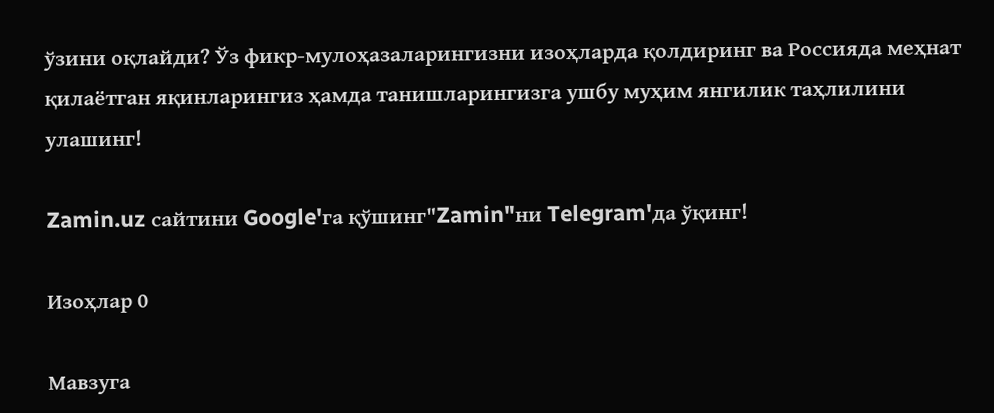ўзини оқлайди? Ўз фикр-мулоҳазаларингизни изоҳларда қолдиринг ва Россияда меҳнат қилаётган яқинларингиз ҳамда танишларингизга ушбу муҳим янгилик таҳлилини улашинг!

Zamin.uz сайтини Google'га қўшинг"Zamin"ни Telegram'да ўқинг!

Изоҳлар 0

Мавзуга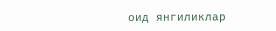оид янгиликлар